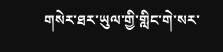གསེར་ཐར་ཡུལ་གྱི་གླིང་གེ་སར་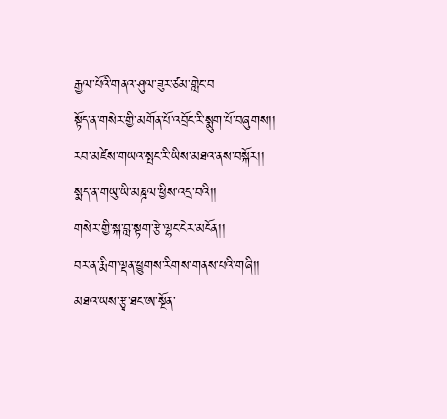རྒྱལ་པོའི་གནའ་ཤུལ་ཟུར་ཙམ་གླེང་བ
སྟོད་ན་གསེར་གྱི་མགོན་པོ་འབྲོང་རི་སྨུག་པོ་བཞུགས།།
རབ་མཛེས་གཡའ་སྤང་རི་ཡིས་མཐའ་ནས་བསྐོར།།
སྨད་ན་གཡུ་ཡི་མཎྜལ་ཕྱིས་འདྲ་བའི།།
གསེར་གྱི་སྐ་བླ་སྟག་རྩེ་ལྷང་ངེར་མངོན།།
བར་ན་རྨིག་ལྡན་ཕྱུགས་རིགས་གནས་པའི་གཞི།།
མཐའ་ཡས་རྩྭ་ཐང་ཨ་སྔོན་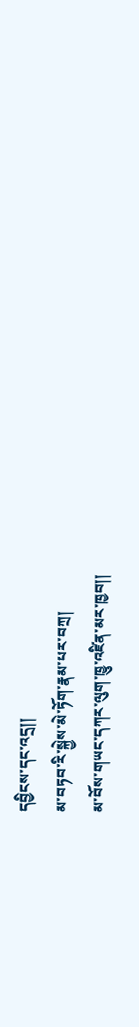དབྱིངས་དང་འདྲ།།
མ་བཏབ་རི་སྐྱེས་མེ་ཏོག་རྣམ་པར་བཀྲ།
མ་བོས་གཡང་དཀར་ལུག་ཁྱུ་འཛིན་མར་ཁྱབ།།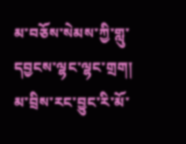མ་བཅོས་སེམས་ཀྱི་གླུ་དབྱངས་ལྷང་ལྷང་གྲག།
མ་བྲིས་རང་བྱུང་རི་མོ་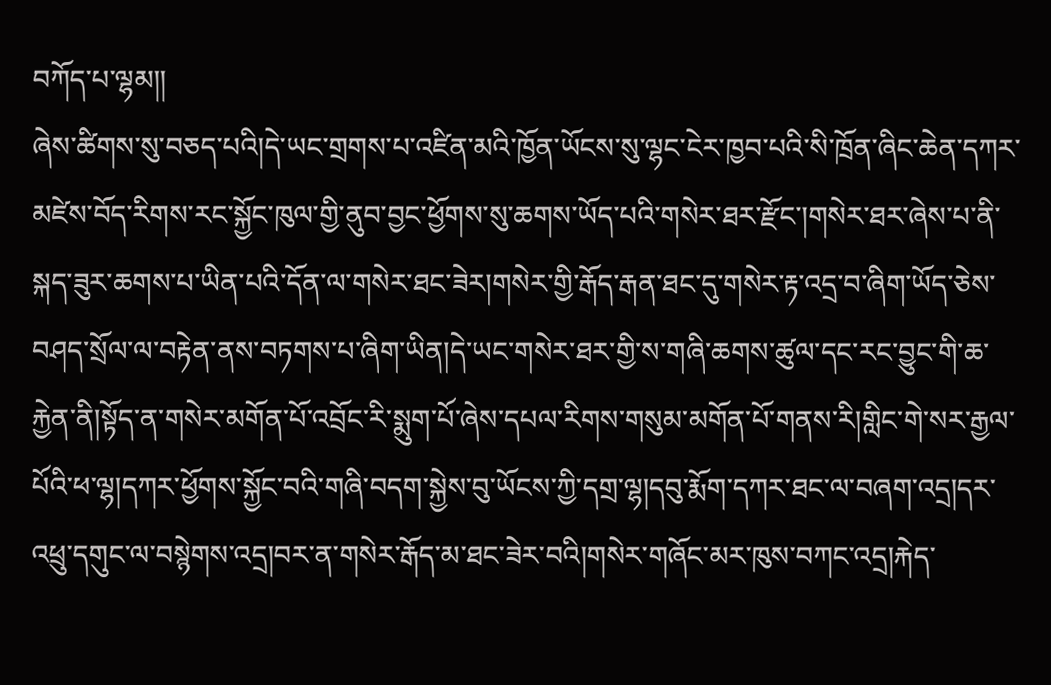བཀོད་པ་ལྷམ།།
ཞེས་ཚིགས་སུ་བཅད་པའི།དེ་ཡང་གྲགས་པ་འཛིན་མའི་ཁྱོན་ཡོངས་སུ་ལྷང་ངེར་ཁྱབ་པའི་སི་ཁྲོན་ཞིང་ཆེན་དཀར་མཛེས་བོད་རིགས་རང་སྐྱོང་ཁུལ་གྱི་ནུབ་བྱང་ཕྱོགས་སུ་ཆགས་ཡོད་པའི་གསེར་ཐར་རྫོང་།གསེར་ཐར་ཞེས་པ་ནི་སྐད་ཟུར་ཆགས་པ་ཡིན་པའི་དོན་ལ་གསེར་ཐང་ཟེར།གསེར་གྱི་རྒོད་རྒན་ཐང་དུ་གསེར་རྟ་འདྲ་བ་ཞིག་ཡོད་ཅེས་བཤད་སྲོལ་ལ་བརྟེན་ནས་བཏགས་པ་ཞིག་ཡིན།དེ་ཡང་གསེར་ཐར་གྱི་ས་གཞི་ཆགས་ཚུལ་དང་རང་བྱུང་གི་ཆ་རྐྱེན་ནི།སྟོད་ན་གསེར་མགོན་པོ་འབྲོང་རི་སྨུག་པོ་ཞེས་དཔལ་རིགས་གསུམ་མགོན་པོ་གནས་རི།གླིང་གེ་སར་རྒྱལ་པོའི་ཕ་ལྷ།དཀར་ཕྱོགས་སྐྱོང་བའི་གཞི་བདག་སྐྱེས་བུ་ཡོངས་ཀྱི་དགྲ་ལྷ།དབུ་རྨོག་དཀར་ཐང་ལ་བཞག་འདྲ།དར་འཕྲུ་དགུང་ལ་བསྙེགས་འདྲ།བར་ན་གསེར་རྒོད་མ་ཐང་ཟེར་བའི།གསེར་གཞོང་མར་ཁུས་བཀང་འདྲ།རྐེད་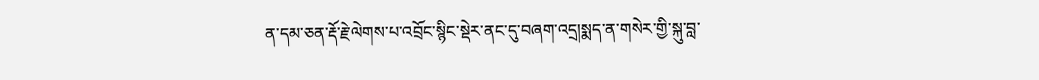ན་དམ་ཅན་རྡོ་རྗེ་ལེགས་པ་འབྲོང་སྙིང་སྡེར་ནང་དུ་བཞག་འདྲ།སྨད་ན་གསེར་གྱི་སྐུ་བླ་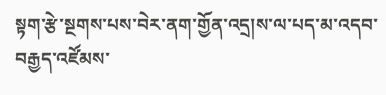སྟག་རྩེ་སྔགས་པས་བེར་ནག་གྱོན་འདྲ།ས་ལ་པད་མ་འདབ་བརྒྱད་འཛོམས་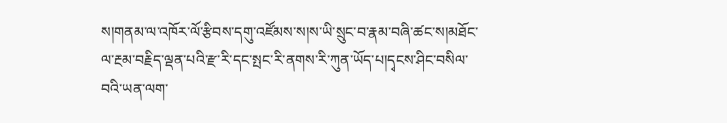ས།གནམ་ལ་འཁོར་ལོ་རྩིབས་དགུ་འཛོམས་ས།ས་ཡི་སྲུང་བ་རྣམ་བཞི་ཚང་ས།མཐོང་ལ་རྔམ་བརྗིད་ལྡན་པའི་རྫ་རི་དང་སྤང་རི་ནགས་རི་ཀུན་ཡོད་པ།དྭངས་ཤིང་བསིལ་བའི་ཡན་ལག་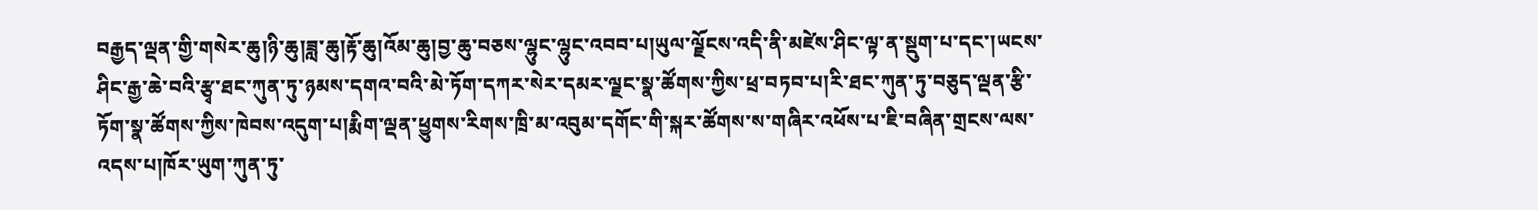བརྒྱད་ལྡན་གྱི་གསེར་ཆུ།ཉི་ཆུ།ཟླ་ཆུ།རྟོ་ཆུ།འོམ་ཆུ།བྱ་ཆུ་བཅས་ལྷུང་ལྷུང་འབབ་པ།ཡུལ་ལྗོངས་འདི་ནི་མཛེས་ཤིང་ལྟ་ན་སྡུག་པ་དང་།ཡངས་ཤིང་རྒྱ་ཆེ་བའི་རྩྭ་ཐང་ཀུན་ཏུ་ཉམས་དགའ་བའི་མེ་ཏོག་དཀར་སེར་དམར་ལྗང་སྣ་ཚོགས་ཀྱིས་ཕྲ་བཏབ་པ།རི་ཐང་ཀུན་ཏུ་བཅུད་ལྡན་རྩི་ཏོག་སྣ་ཚོགས་ཀྱིས་ཁེབས་འདུག་པ།རྨིག་ལྡན་ཕྱུགས་རིགས་ཁྲི་མ་འབུམ་དགོང་གི་སྐར་ཚོགས་ས་གཞིར་འཕོས་པ་ཇི་བཞིན་གྲངས་ལས་འདས་པ།ཁོར་ཡུག་ཀུན་ཏུ་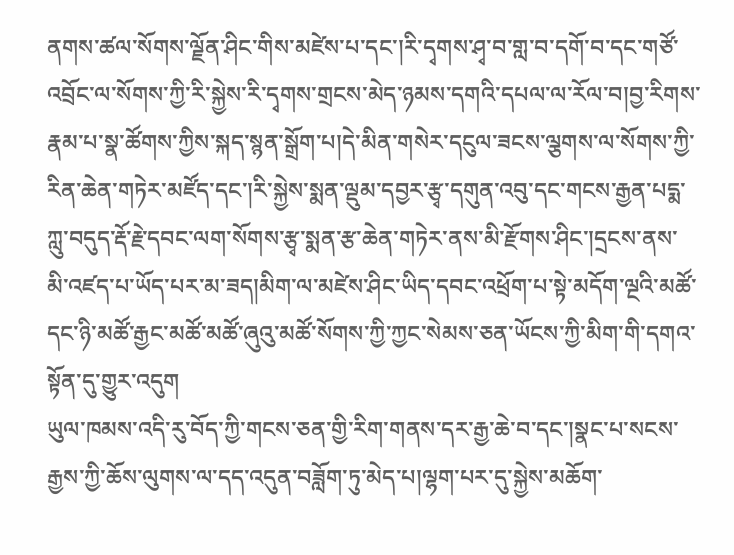ནགས་ཚལ་སོགས་ལྗོན་ཤིང་གིས་མཛེས་པ་དང་།རི་དྭགས་ཤྭ་བ་གླ་བ་དགོ་བ་དང་གཙོ་འབྲོང་ལ་སོགས་ཀྱི་རི་སྐྱེས་རི་དྭགས་གྲངས་མེད་ཉམས་དགའི་དཔལ་ལ་རོལ་བ།བྱ་རིགས་རྣམ་པ་སྣ་ཚོགས་ཀྱིས་སྐད་སྙན་སྒྲོག་པ།དེ་མིན་གསེར་དངུལ་ཟངས་ལྕགས་ལ་སོགས་ཀྱི་རིན་ཆེན་གཏེར་མཛོད་དང་།རི་སྐྱེས་སྨན་ལྡུམ་དབྱར་རྩྭ་དགུན་འབུ་དང་གངས་རྒྱན་པདྨ་ཀླུ་བདུད་རྡོ་རྗེ་དབང་ལག་སོགས་རྩྭ་སྨན་རྩ་ཆེན་གཏེར་ནས་མི་རྫོགས་ཤིང་།དྲངས་ནས་མི་འཛད་པ་ཡོད་པར་མ་ཟད།མིག་ལ་མཛེས་ཤིང་ཡིད་དབང་འཕྲོག་པ་སྟེ་མདོག་ལྔའི་མཚོ་དང་ཉི་མཚོ་རྒྱང་མཚོ་མཚོ་ཞུའུ་མཚོ་སོགས་ཀྱི་ཀྱང་སེམས་ཅན་ཡོངས་ཀྱི་མིག་གི་དགའ་སྟོན་དུ་གྱུར་འདུག
ཡུལ་ཁམས་འདི་རུ་བོད་ཀྱི་གངས་ཅན་གྱི་རིག་གནས་དར་རྒྱ་ཆེ་བ་དང་།སྣང་པ་སངས་རྒྱས་ཀྱི་ཆོས་ལུགས་ལ་དད་འདུན་བཟློག་ཏུ་མེད་པ།ལྷག་པར་དུ་སྐྱེས་མཆོག་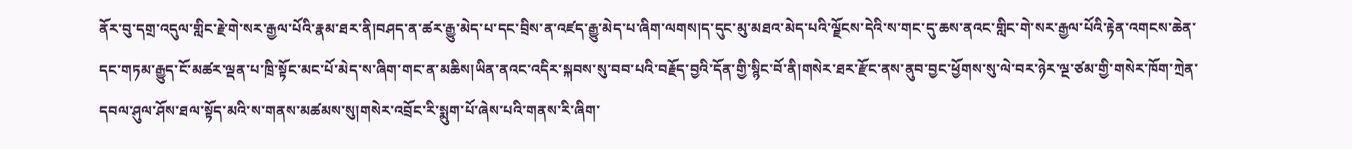ནོར་བུ་དགྲ་འདུལ་གླིང་རྗེ་གེ་སར་རྒྱལ་པོའི་རྣམ་ཐར་ནི།བཤད་ན་ཚར་རྒྱུ་མེད་པ་དང་བྲིས་ན་འཛད་རྒྱུ་མེད་པ་ཞིག་ལགས།ད་དུང་མུ་མཐའ་མེད་པའི་ལྗོངས་དེའི་ས་གང་དུ་ཆས་ནའང་གླིང་གེ་སར་རྒྱལ་པོའི་རྟེན་འགངས་ཆེན་དང་གཏམ་རྒྱུད་ངོ་མཚར་ལྡན་པ་ཁྲི་སྟོང་མང་པོ་མེད་ས་ཞིག་གང་ན་མཆིས།ཡིན་ནའང་འདིར་སྐབས་སུ་བབ་པའི་བརྗོད་བྱའི་དོན་གྱི་སྙིང་བོ་ནི།གསེར་ཐར་རྫོང་ནས་ནུབ་བྱང་ཕྱོགས་སུ་ལེ་བར་ཉེར་ལྔ་ཙམ་གྱི་གསེར་ཁོག་ཀྲེན་དབལ་ཤུལ་ཤོས་ཐལ་སྟོད་མའི་ས་གནས་མཚམས་སུ།གསེར་འབྲོང་རི་སྨུག་པོ་ཞེས་པའི་གནས་རི་ཞིག་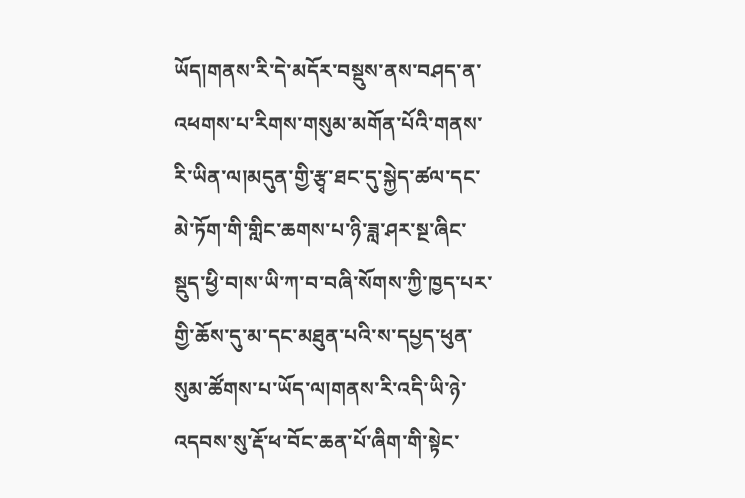ཡོད།གནས་རི་དེ་མདོར་བསྡུས་ནས་བཤད་ན་འཕགས་པ་རིགས་གསུམ་མགོན་པོའི་གནས་རི་ཡིན་ལ།མདུན་གྱི་རྩྭ་ཐང་དུ་སྐྱེད་ཚལ་དང་མེ་ཏོག་གི་གླིང་ཆགས་པ་ཉི་ཟླ་ཤར་སྔ་ཞིང་སྡུད་ཕྱི་བ།ས་ཡི་ཀ་བ་བཞི་སོགས་ཀྱི་ཁྱད་པར་གྱི་ཆོས་དུ་མ་དང་མཐུན་པའི་ས་དཔྱད་ཕུན་སུམ་ཚོགས་པ་ཡོད་ལ།གནས་རི་འདི་ཡི་ཉེ་འདབས་སུ་རྡོ་ཕ་བོང་ཆན་པོ་ཞིག་གི་སྟེང་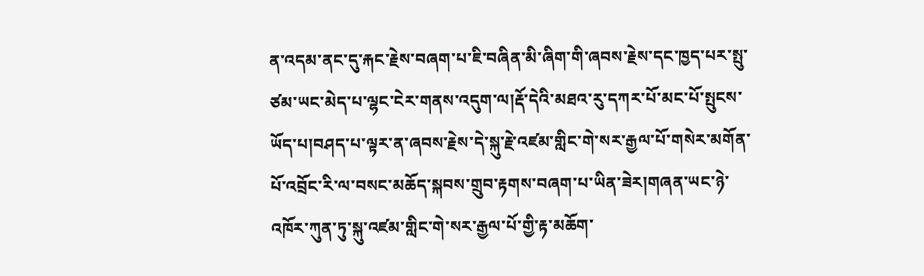ན་འདམ་ནང་དུ་རྐང་རྗེས་བཞག་པ་ཇི་བཞིན་མི་ཞིག་གི་ཞབས་རྗེས་དང་ཁྱད་པར་སྤུ་ཙམ་ཡང་མེད་པ་ལྷང་ངེར་གནས་འདུག་ལ།རྡོ་དེའི་མཐའ་རུ་དཀར་པོ་མང་པོ་སྤུངས་ཡོད་པ།བཤད་པ་ལྟར་ན་ཞབས་རྗེས་དེ་སྐུ་རྗེ་འཛམ་གླིང་གེ་སར་རྒྱལ་པོ་གསེར་མགོན་པོ་འབྲོང་རི་ལ་བསང་མཆོད་སྐབས་གྲུབ་རྟགས་བཞག་པ་ཡིན་ཟེར།གཞན་ཡང་ཉེ་འཁོར་ཀུན་ཏུ་སྐུ་འཛམ་གླིང་གེ་སར་རྒྱལ་པོ་གྱི་རྟ་མཆོག་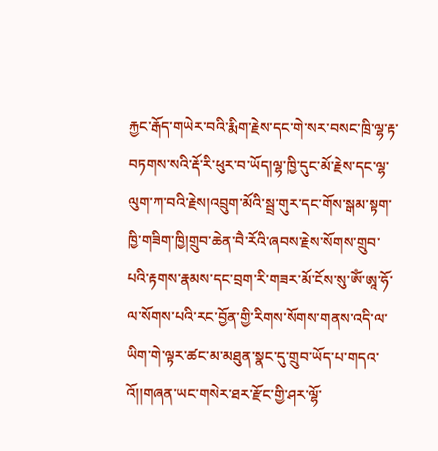རྐྱང་རྒོད་གཡེར་བའི་རྨིག་རྗེས་དང་གེ་སར་བསང་ཁྲི་ལྷ་རྟ་བཏགས་སའི་རྡོ་རི་ཕུར་བ་ཡོད།ལྷ་ཁྱི་དུང་མོ་རྗེས་དང་ལྷ་ལུག་ཀ་བའི་རྗེས།འབྲུག་མོའི་སྦྲ་གུར་དང་གོས་སྒམ་སྟག་ཁྱི་གཟིག་ཁྱི།གྲུབ་ཆེན་བཻ་རོའི་ཞབས་རྗེས་སོགས་གྲུབ་པའི་རྟགས་རྣམས་དང་བྲག་རི་གཟར་མོ་ངོས་སུ་ༀ་ཨཱ་ཧོ་ལ་སོགས་པའི་རང་བྱོན་གྱི་རིགས་སོགས་གནས་འདི་ལ་ཡིག་གེ་ལྟར་ཚང་མ་མཐུན་སྣང་དུ་གྲུབ་ཡོད་པ་གདའ་འོ།།གཞན་ཡང་གསེར་ཐར་རྫོང་གྱི་ཤར་ལྷོ་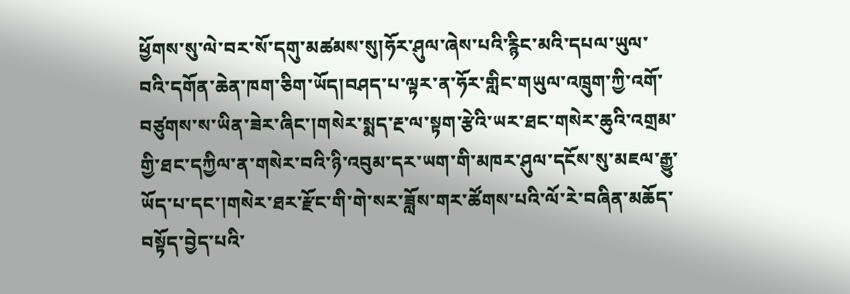ཕྱོགས་སུ་ལེ་བར་སོ་དགུ་མཚམས་སུ།ཧོར་ཤུལ་ཞེས་པའི་རྙིང་མའི་དཔལ་ཡུལ་བའི་དགོན་ཆེན་ཁག་ཅིག་ཡོད།བཤད་པ་ལྟར་ན་ཧོར་གླིང་གཡུལ་འཁྲུག་ཀྱི་འགོ་བཙུགས་ས་ཡིན་ཟེར་ཞིང་།གསེར་སྨད་རྔ་ལ་སྟག་རྩེའི་ཡར་ཐང་གསེར་ཆུའི་འགྲམ་གྱི་ཐང་དཀྱིལ་ན་གསེར་བའི་ཉི་འབུམ་དར་ཡག་གི་མཁར་ཤུལ་དངོས་སུ་མཇལ་རྒྱུ་ཡོད་པ་དང་།གསེར་ཐར་རྫོང་གི་གེ་སར་ཟློས་གར་ཚོགས་པའི་ལོ་རེ་བཞིན་མཆོད་བསྟོད་བྱེད་པའི་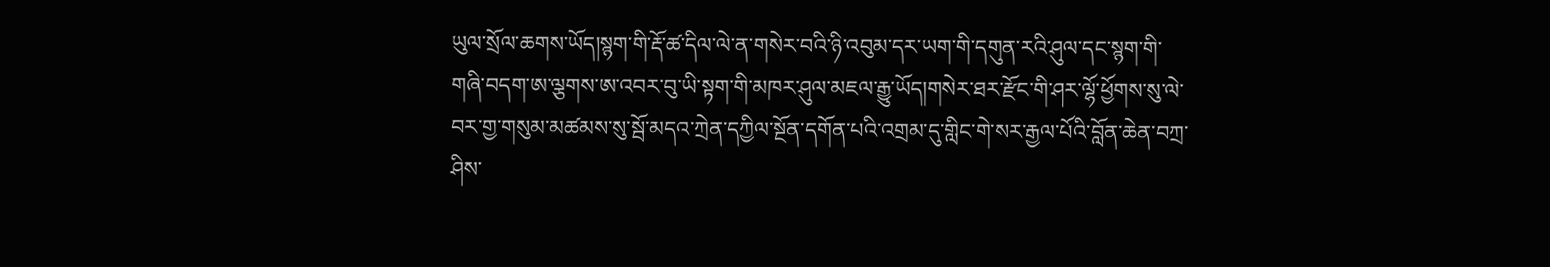ཡུལ་སྲོལ་ཆགས་ཡོད།སྙག་གི་རྡོ་ཚ་དིལ་ལེ་ན་གསེར་བའི་ཉི་འབུམ་དར་ཡག་གི་དགུན་རའི་ཤུལ་དང་སྙག་གི་གཞི་བདག་ཨ་ལྕགས་ཨ་འབར་བུ་ཡི་སྟག་གི་མཁར་ཤུལ་མཇལ་རྒྱུ་ཡོད།གསེར་ཐར་རྫོང་གི་ཤར་ལྷོ་ཕྱོགས་སུ་ལེ་བར་གྱ་གསུམ་མཚམས་སུ་སྦོ་མདའ་ཀྲེན་དཀྱིལ་སྔོན་དགོན་པའི་འགྲམ་དུ་གླིང་གེ་སར་རྒྱལ་པོའི་བློན་ཆེན་བཀྲ་ཤིས་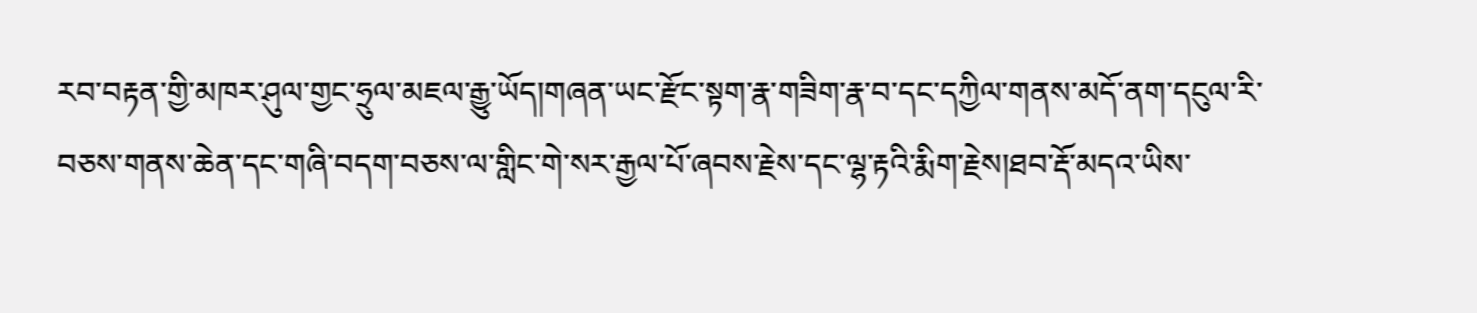རབ་བརྟན་གྱི་མཁར་ཤུལ་གྱང་ཧྲུལ་མཇལ་རྒྱུ་ཡོད།གཞན་ཡང་རྫོང་སྟག་རྣ་གཟིག་རྣ་བ་དང་དཀྱིལ་གནས་མདོ་ནག་དངུལ་རི་བཅས་གནས་ཆེན་དང་གཞི་བདག་བཅས་ལ་གླིང་གེ་སར་རྒྱལ་པོ་ཞབས་རྗེས་དང་ལྷ་རྟའི་རྨིག་རྗེས།ཐབ་རྡོ་མདའ་ཡིས་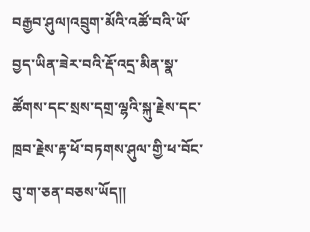བརྒྱབ་ཤུལ།འབྲུག་མོའི་འཚོ་བའི་ཡོ་བྱད་ཡིན་ཟེར་བའི་རྡོ་འདྲ་མིན་སྣ་ཚོགས་དང་སྲས་དགྲ་ལྷའི་སྐུ་རྗེས་དང་ཁྲབ་རྗེས་རྟ་ཕོ་བཏགས་ཤུལ་གྱི་ཕ་བོང་བུ་ག་ཅན་བཅས་ཡོད།།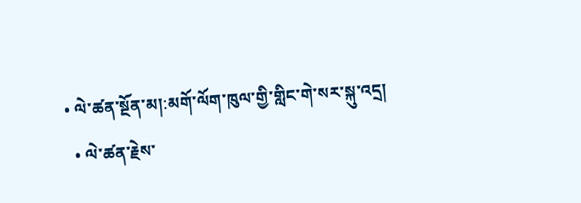• ལེ་ཚན་སྔོན་མ།:མགོ་ལོག་ཁུལ་གྱི་གླིང་གེ་སར་སྐུ་འདྲ།
  • ལེ་ཚན་རྗེས་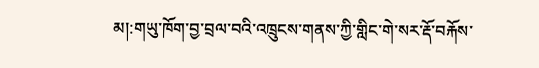མ།:གཡུ་ཁོག་བྱ་བྲལ་བའི་འཁྲུངས་གནས་ཀྱི་གླིང་གེ་སར་རྡོ་བརྐོས་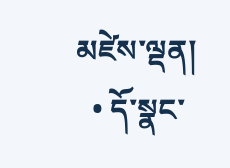མཛེས་ལྡན།
  • དོ་སྣང་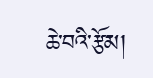ཆེ་བའི་རྩོམ།